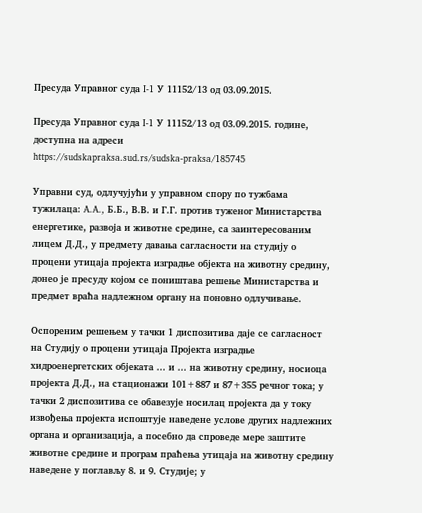Пресуда Управног суда I-1 У 11152/13 од 03.09.2015.

Пресуда Управног суда I-1 У 11152/13 од 03.09.2015. године, доступна на адреси
https://sudskapraksa.sud.rs/sudska-praksa/185745

Управни суд, одлучујући у управном спору по тужбама тужилаца: A.A., Б.Б., В.В. и Г.Г. против туженог Министарства енергетике, развоја и животне средине, са заинтересованим лицем Д.Д., у предмету давања сагласности на студију о процени утицаја пројекта изградње објекта на животну средину, донео је пресуду којом се поништава решење Министарства и предмет враћа надлежном органу на поновно одлучивање.

Оспореним решењем у тачки 1 диспозитива даје се сагласност на Студију о процени утицаја Пројекта изградње хидроенергетских објеката ... и ... на животну средину, носиоца пројекта Д.Д., на стационажи 101+887 и 87+355 речног тока; у тачки 2 диспозитива се обавезује носилац пројекта да у току извођења пројекта испоштује наведене услове других надлежних органа и организација, а посебно да спроведе мере заштите животне средине и програм праћења утицаја на животну средину наведене у поглављу 8. и 9. Студије; у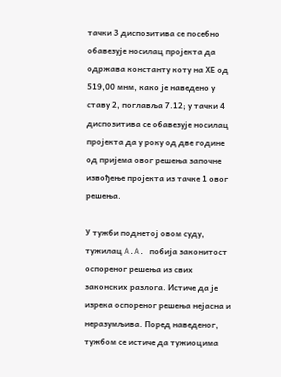тачки 3 диспозитива се посебно обавезује носилац пројекта да одржава константу коту на ХЕ од 519,00 мнм, како је наведено у ставу 2, поглавља 7.12; у тачки 4 диспозитива се обавезује носилац пројекта да у року од две године од пријема овог решења започне извођење пројекта из тачке 1 овог решења.

У тужби поднетој овом суду, тужилац A.A. побија законитост оспореног решења из свих законских разлога. Истиче да је изрека оспореног решења нејасна и неразумљива. Поред наведеног, тужбом се истиче да тужиоцима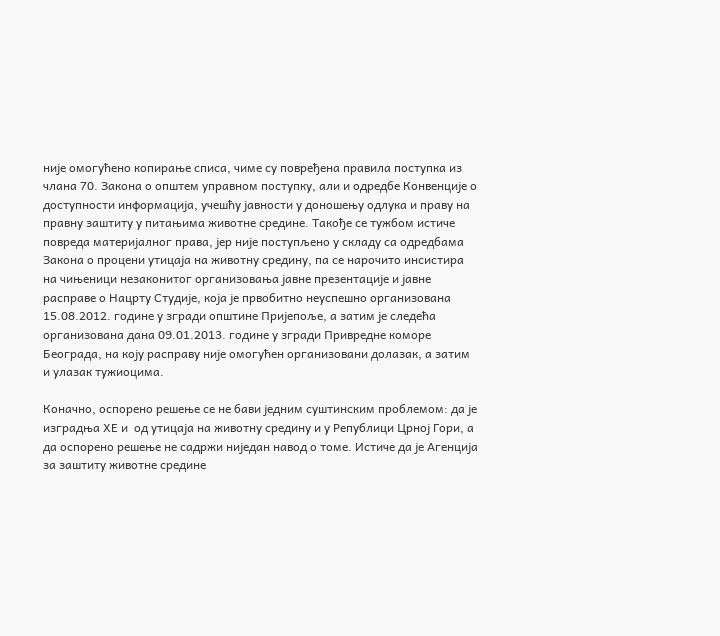није омогућено копирање списа, чиме су повређена правила поступка из члана 70. Закона о општем управном поступку, али и одредбе Конвенције о доступности информација, учешћу јавности у доношењу одлука и праву на правну заштиту у питањима животне средине. Такође се тужбом истиче повреда материјалног права, јер није поступљено у складу са одредбама Закона о процени утицаја на животну средину, па се нарочито инсистира на чињеници незаконитог организовања јавне презентације и јавне расправе о Нацрту Студије, која је првобитно неуспешно организована 15.08.2012. године у згради општине Пријепоље, а затим је следећа организована дана 09.01.2013. године у згради Привредне коморе Београда, на коју расправу није омогућен организовани долазак, а затим и улазак тужиоцима.

Коначно, оспорено решење се не бави једним суштинским проблемом: да је изградња ХЕ и  од утицаја на животну средину и у Републици Црној Гори, а да оспорено решење не садржи ниједан навод о томе. Истиче да је Агенција за заштиту животне средине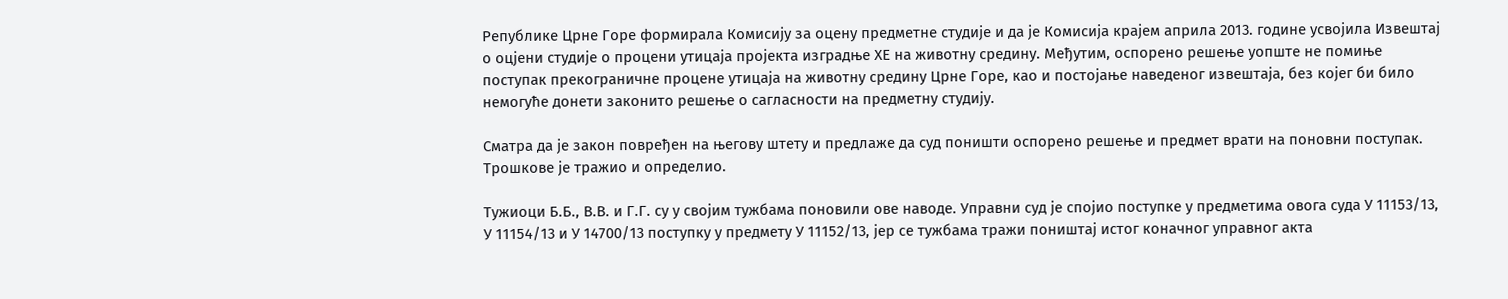Републике Црне Горе формирала Комисију за оцену предметне студије и да је Комисија крајем априла 2013. године усвојила Извештај о оцјени студије о процени утицаја пројекта изградње ХЕ на животну средину. Међутим, оспорено решење уопште не помиње поступак прекограничне процене утицаја на животну средину Црне Горе, као и постојање наведеног извештаја, без којег би било немогуће донети законито решење о сагласности на предметну студију.

Сматра да је закон повређен на његову штету и предлаже да суд поништи оспорено решење и предмет врати на поновни поступак. Трошкове је тражио и определио.

Тужиоци Б.Б., В.В. и Г.Г. су у својим тужбама поновили ове наводе. Управни суд је спојио поступке у предметима овога суда У 11153/13, У 11154/13 и У 14700/13 поступку у предмету У 11152/13, јер се тужбама тражи поништај истог коначног управног акта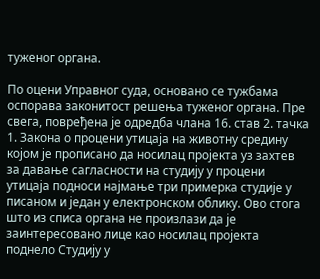туженог органа.

По оцени Управног суда, основано се тужбама оспорава законитост решења туженог органа. Пре свега, повређена је одредба члана 16. став 2. тачка 1. Закона о процени утицаја на животну средину којом је прописано да носилац пројекта уз захтев за давање сагласности на студију у процени утицаја подноси најмање три примерка студије у писаном и један у електронском облику. Ово стога што из списа органа не произлази да је заинтересовано лице као носилац пројекта поднело Студију у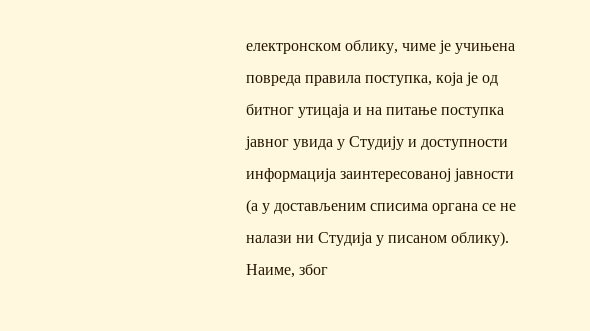електронском облику, чиме је учињена повреда правила поступка, која је од битног утицаја и на питање поступка јавног увида у Студију и доступности информација заинтересованој јавности (а у достављеним списима органа се не налази ни Студија у писаном облику). Наиме, због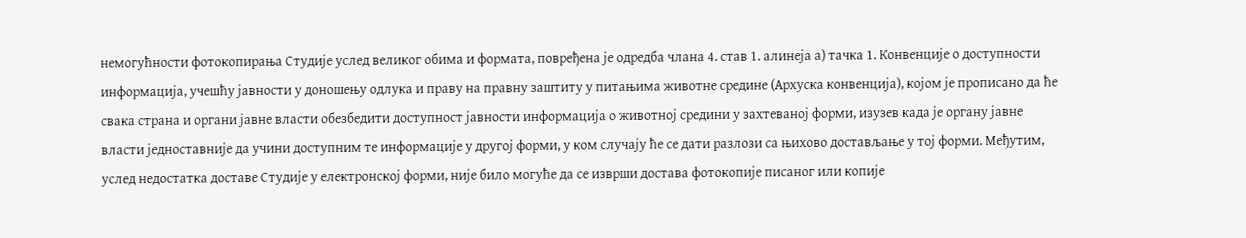немогућности фотокопирања Студије услед великог обима и формата, повређена је одредба члана 4. став 1. алинеја а) тачка 1. Конвенције о доступности информација, учешћу јавности у доношењу одлука и праву на правну заштиту у питањима животне средине (Архуска конвенција), којом је прописано да ће свака страна и органи јавне власти обезбедити доступност јавности информација о животној средини у захтеваној форми, изузев када је органу јавне власти једноставније да учини доступним те информације у другој форми, у ком случају ће се дати разлози са њихово достављање у тој форми. Међутим, услед недостатка доставе Студије у електронској форми, није било могуће да се изврши достава фотокопије писаног или копије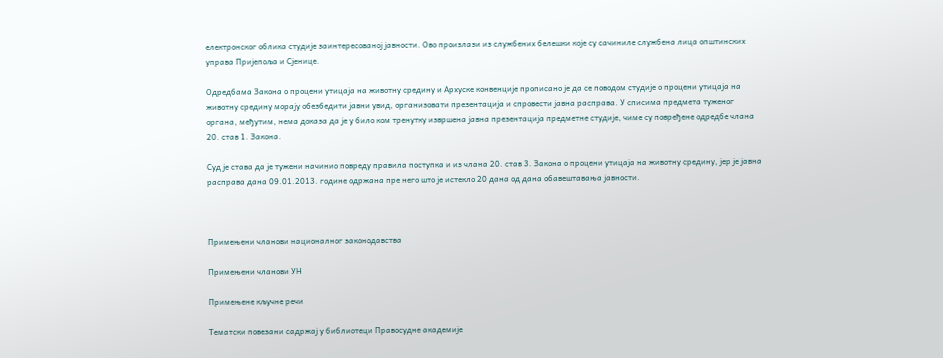електронског облика студије заинтересованој јавности. Ово произлази из службених белешки које су сачиниле службена лица општинских управа Пријепоља и Сјенице.

Одредбама Закона о процени утицаја на животну средину и Архуске конвенције прописано је да се поводом студије о процени утицаја на животну средину морају обезбедити јавни увид, организовати презентација и спровести јавна расправа. У списима предмета туженог органа, међутим, нема доказа да је у било ком тренутку извршена јавна презентација предметне студије, чиме су повређене одредбе члана 20. став 1. Закона.

Суд је става да је тужени начинио повреду правила поступка и из члана 20. став 3. Закона о процени утицаја на животну средину, јер је јавна расправа дана 09.01.2013. године одржана пре него што је истекло 20 дана од дана обавештавања јавности.



Примењени чланови националног законодавства

Примењени чланови УН

Примењене кључне речи

Тематски повезани садржај у библиотеци Правосудне академије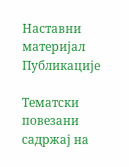Наставни материјал
Публикације

Тематски повезани садржај на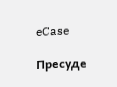eCase

Пресуде